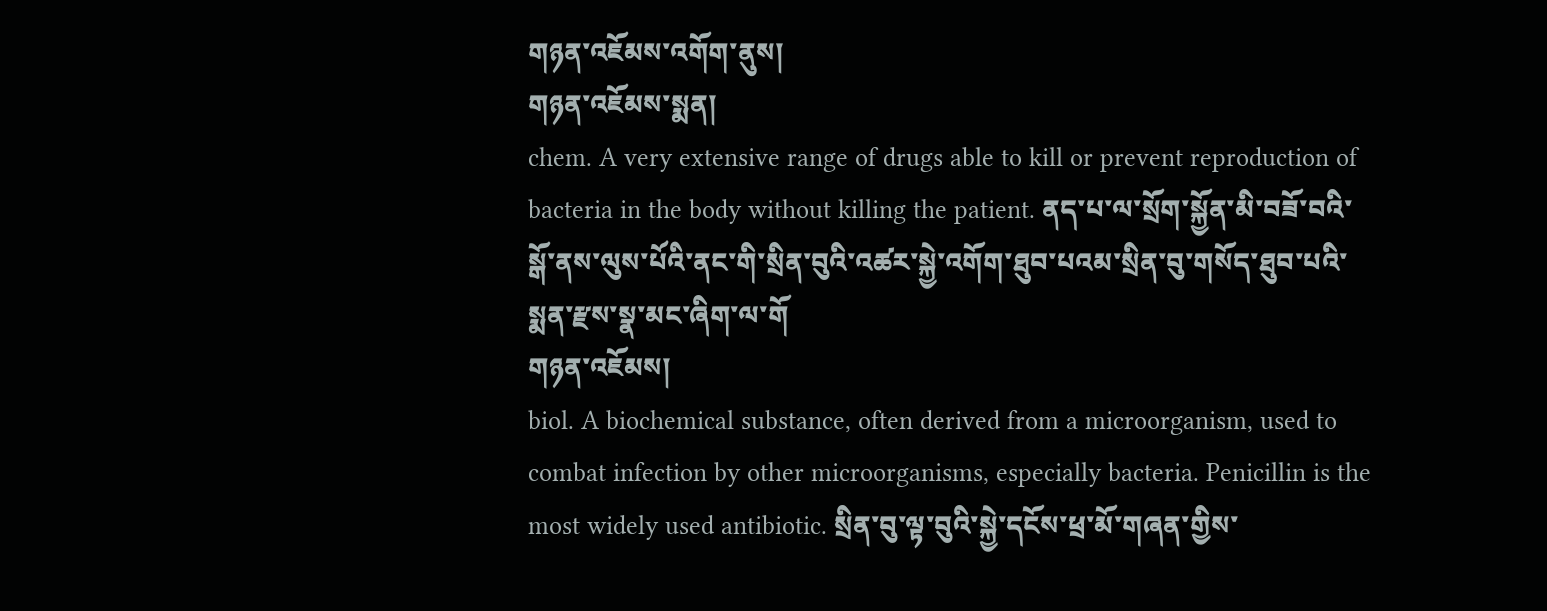གཉན་འཇོམས་འགོག་ནུས།
གཉན་འཇོམས་སྨན།
chem. A very extensive range of drugs able to kill or prevent reproduction of bacteria in the body without killing the patient. ནད་པ་ལ་སྲོག་སྐྱོན་མི་བཟོ་བའི་སྒོ་ནས་ལུས་པོའི་ནང་གི་སྲིན་བུའི་འཚར་སྐྱེ་འགོག་ཐུབ་པའམ་སྲིན་བུ་གསོད་ཐུབ་པའི་སྨན་རྫས་སྣ་མང་ཞིག་ལ་གོ
གཉན་འཇོམས།
biol. A biochemical substance, often derived from a microorganism, used to combat infection by other microorganisms, especially bacteria. Penicillin is the most widely used antibiotic. སྲིན་བུ་ལྟ་བུའི་སྐྱེ་དངོས་ཕྲ་མོ་གཞན་གྱིས་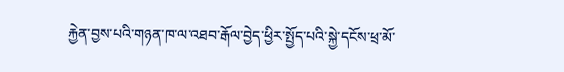རྐྱེན་བྱས་པའི་གཉན་ཁ་ལ་འཐབ་རྒོལ་བྱེད་ཕྱིར་སྤྱོད་པའི་སྐྱེ་དངོས་ཕྲ་མོ་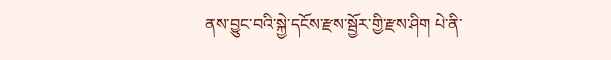ནས་བྱུང་བའི་སྐྱེ་དངོས་རྫས་སྦྱོར་གྱི་རྫས་ཤིག པེ་ནི་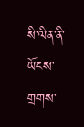སི་ལིན་ནི་ཡོངས་གྲགས་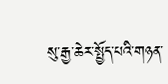སུ་རྒྱ་ཆེར་སྤྱོད་པའི་གཉན་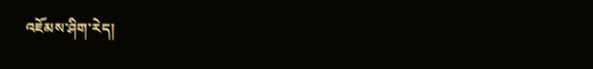འཇོམས་ཤིག་རེད།